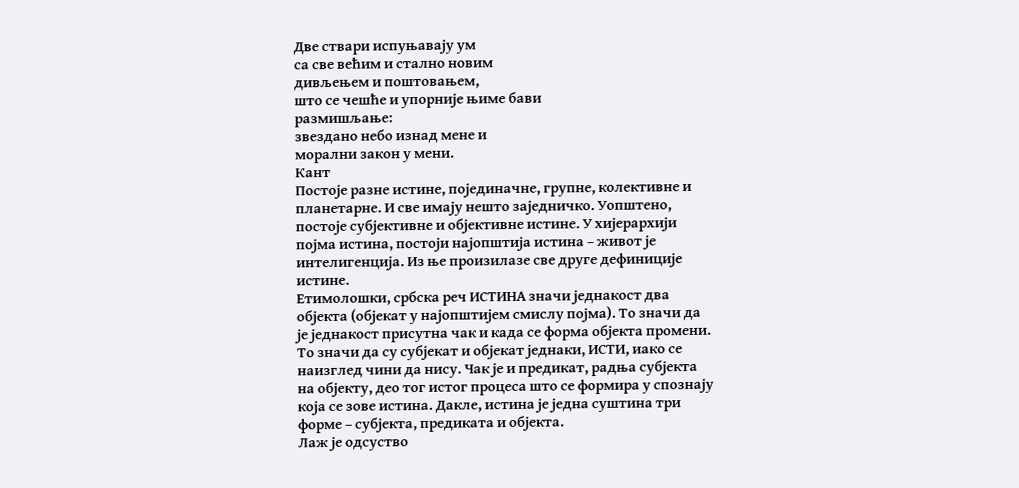Две ствари испуњавају ум
са све већим и стално новим
дивљењем и поштовањем,
што се чешће и упорније њиме бави
размишљање:
звездано небо изнад мене и
морални закон у мени.
Кант
Постоје разне истине, појединачне, групне, колективне и планетарне. И све имају нешто заједничко. Уопштено, постоје субјективне и објективне истине. У хијерархији појма истина, постоји најопштија истина – живот је интелигенција. Из ње произилазе све друге дефиниције истине.
Етимолошки, србска реч ИСТИНА значи једнакост два објекта (објекат у најопштијем смислу појма). То значи да је једнакост присутна чак и када се форма објекта промени. То значи да су субјекат и објекат једнаки, ИСТИ, иако се наизглед чини да нису. Чак је и предикат, радња субјекта на објекту, део тог истог процеса што се формира у спознају која се зове истина. Дакле, истина је једна суштина три форме – субјекта, предиката и објекта.
Лаж је одсуство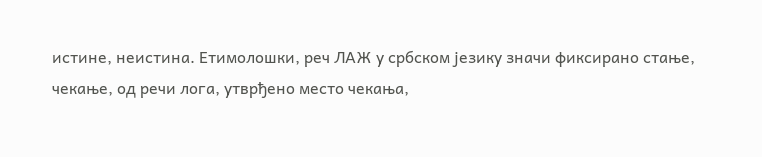истине, неистина. Етимолошки, реч ЛАЖ у србском језику значи фиксирано стање, чекање, од речи лога, утврђено место чекања,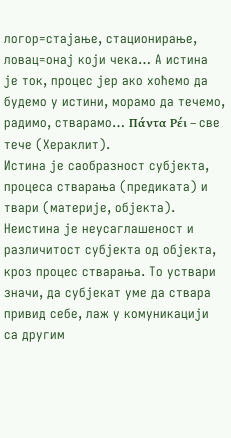логор=стајање, стационирање, ловац=онај који чека… А истина је ток, процес јер ако хоћемо да будемо у истини, морамо да течемо, радимо, стварамо… Πάντα Ρέι – све тече (Хераклит).
Истина је саобразност субјекта, процеса стварања (предиката) и твари (материје, објекта). Неистина је неусаглашеност и различитост субјекта од објекта, кроз процес стварања. То уствари значи, да субјекат уме да ствара привид себе, лаж у комуникацији са другим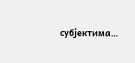субјектима…